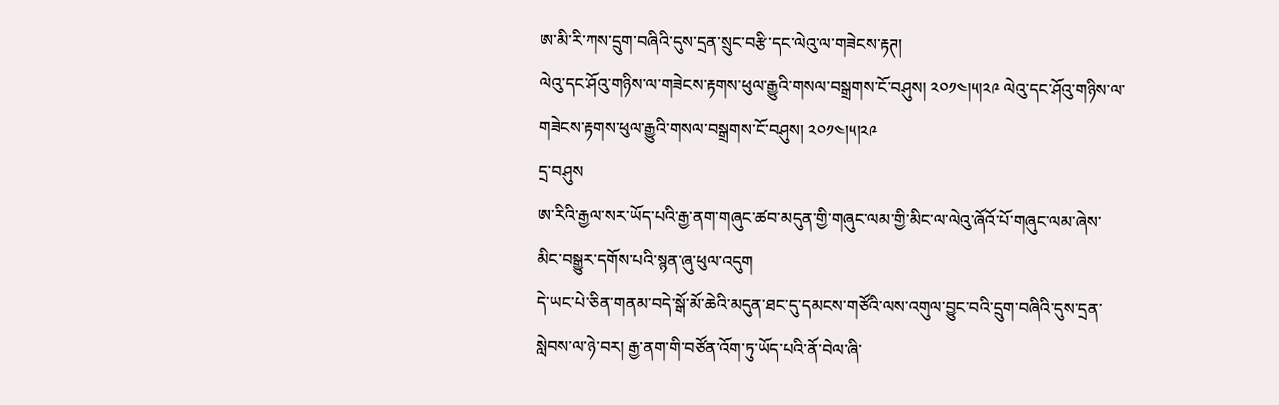ཨ་མི་རི་ཀས་དྲུག་བཞིའི་དུས་དྲན་སྲུང་བརྩི་དང་ལེའུ་ལ་གཟེངས་རྟཊ།
ལེའུ་དང་ཤོའུ་གཉིས་ལ་གཟེངས་རྟགས་ཕུལ་རྒྱུའི་གསལ་བསྒྲགས་ངོ་བཤུས། ༢༠༡༤།༥།༢༩ ལེའུ་དང་ཤོའུ་གཉིས་ལ་གཟེངས་རྟགས་ཕུལ་རྒྱུའི་གསལ་བསྒྲགས་ངོ་བཤུས། ༢༠༡༤།༥།༢༩
དྲ་བཤུས
ཨ་རིའི་རྒྱལ་སར་ཡོད་པའི་རྒྱ་ནག་གཞུང་ཚབ་མདུན་གྱི་གཞུང་ལམ་གྱི་མིང་ལ་ལེའུ་ཞོའོ་པོ་གཞུང་ལམ་ཞེས་མིང་བསྒྱུར་དགོས་པའི་སྙན་ཞུ་ཕུལ་འདུག
དེ་ཡང་པེ་ཅིན་གནམ་བདེ་སྒོ་མོ་ཆེའི་མདུན་ཐང་དུ་དམངས་གཙོའི་ལས་འགུལ་བྱུང་བའི་དྲུག་བཞིའི་དུས་དྲན་སླེབས་ལ་ཉེ་བར། རྒྱ་ནག་གི་བཙོན་འོག་ཏུ་ཡོད་པའི་ནོ་བེལ་ཞི་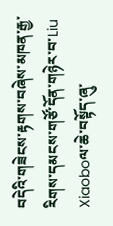བདེའི་གཟེངས་རྟགས་བཞེས་མཁན་རྒྱ་རིགས་དམངས་གཙོ་དོན་གཉེར་བ་Liu Xiaoboལ་ཆེ་བསྟོད་ཞུ་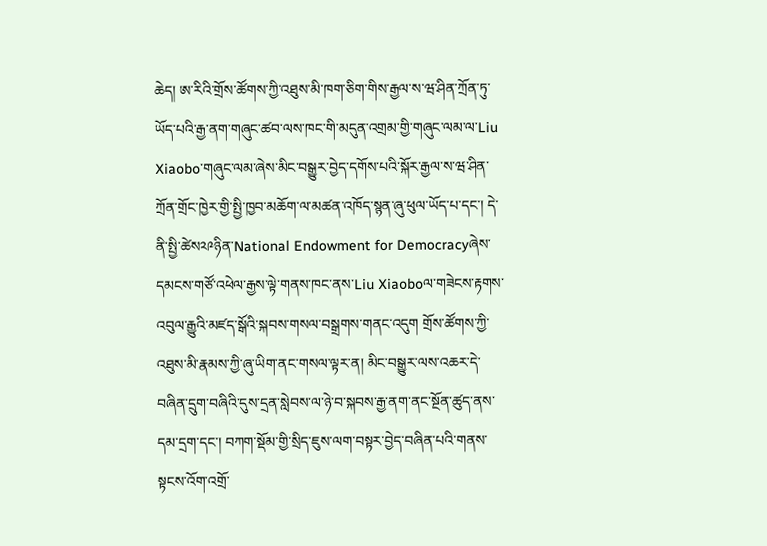ཆེད། ཨ་རིའི་གྲོས་ཚོགས་ཀྱི་འཐུས་མི་ཁག་ཅིག་གིས་རྒྱལ་ས་ཝ་ཤིན་ཀྲོན་ཏུ་ཡོད་པའི་རྒྱ་ནག་གཞུང་ཚབ་ལས་ཁང་གི་མདུན་འགྲམ་གྱི་གཞུང་ལམ་ལ་Liu Xiaobo་གཞུང་ལམ་ཞེས་མིང་བསྒྱུར་བྱེད་དགོས་པའི་སྐོར་རྒྱལ་ས་ཝ་ཤིན་ཀྲོན་གྲོང་ཁྱེར་གྱི་སྤྱི་ཁྱབ་མཆོག་ལ་མཚན་འཁོད་སྙན་ཞུ་ཕུལ་ཡོད་པ་དང་། དེ་ནི་སྤྱི་ཚེས༢༩ཉིན་National Endowment for Democracyཞེས་དམངས་གཙོ་འཕེལ་རྒྱས་ལྟེ་གནས་ཁང་ནས་Liu Xiaoboལ་གཟེངས་རྟགས་འབུལ་རྒྱུའི་མཛད་སྒོའི་སྐབས་གསལ་བསྒྲགས་གནང་འདུག གྲོས་ཚོགས་ཀྱི་འཐུས་མི་རྣམས་ཀྱི་ཞུ་ཡིག་ནང་གསལ་ལྟར་ན། མིང་བསྒྱུར་ལས་འཆར་དེ་བཞིན་དྲུག་བཞིའི་དུས་དྲན་སླེབས་ལ་ཉེ་བ་སྐབས་རྒྱ་ནག་ནང་སྔོན་ཚུད་ནས་དམ་དྲག་དང་། བཀག་སྡོམ་གྱི་སྲིད་ཇུས་ལག་བསྟར་བྱེད་བཞིན་པའི་གནས་སྟངས་འོག་འགྲོ་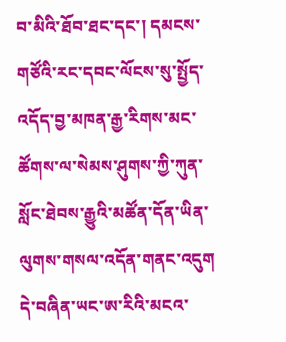བ་མིའི་ཐོབ་ཐང་དང་། དམངས་གཙོའི་རང་དབང་ལོངས་སུ་སྤྱོད་འདོད་བྱ་མཁན་རྒྱ་རིགས་མང་ཚོགས་ལ་སེམས་ཤུགས་ཀྱི་ཀུན་སློང་ཐེབས་རྒྱུའི་མཚོན་དོན་ཡིན་ལུགས་གསལ་འདོན་གནང་འདུག
དེ་བཞིན་ཡང་ཨ་རིའི་མངའ་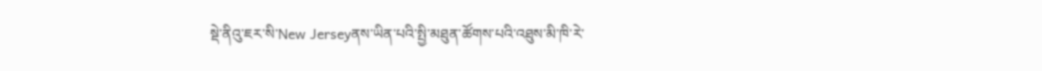སྡེ་ནིའུ་ཇར་སི་New Jerseyནས་ཡིན་པའི་སྤྱི་མཐུན་ཚོགས་པའི་འཐུས་མི་ཁི་རེ་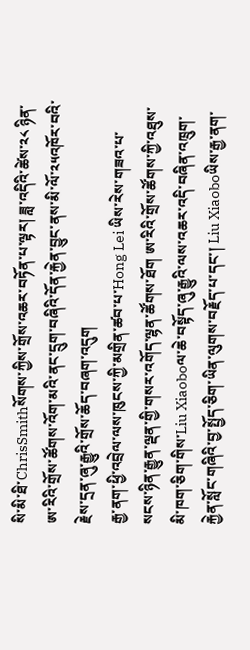སི་མི་ཐི་ChrisSmithསོགས་ཀྱིས་གྲོས་འཆར་བཏོན་པ་ལྟར། ཟླ་འདིའི་ཚེས་༢༨ ཉིན་ཨ་རིའི་གྲོས་ཚོགས་འོག་མའི་ནང་དྲུག་བཞིའི་དོན་རྐྱེན་བྱུང་ནས་མི་ལོ་༢༥འཁོར་བའི་རྗེས་དྲན་ཞུ་རྒྱུའི་གྲོས་ཆོད་བཞག་འདུག
རྒྱ་ནག་ཕྱི་འབྲེལ་ལས་ཁུངས་ཀྱི་མགྲིན་ཚབ་པ་Hong Lei ཡིས་རེས་གཟའ་པ་སངས་ཉིན་རྒྱུན་ལྡན་གྱི་གསར་འགོད་ལྷན་ཚོགས་ཐོག ཨ་རིའི་གྲོས་ཚོགས་ཀྱི་འཐུས་མི་ཁག་ཅིག་གིས་Liu Xiaoboལ་ཆེ་བསྟོད་ཞུ་རྒྱུའི་ལས་འཆར་འདི་བཞིན་འཁྲུག་རྐྱེན་སློང་གཞིའི་བྱ་སྤྱོད་ཅིག་ཡིན་ལུགས་བརྗོད་པ་དང་། Liu Xiaoboཡིས་རྒྱ་ནག་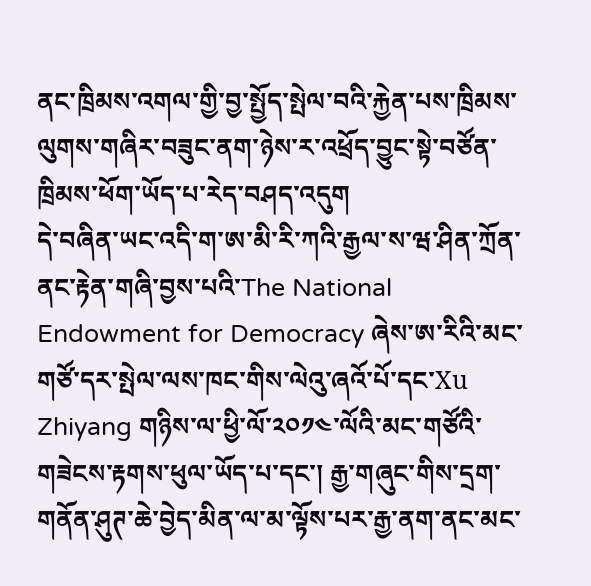ནང་ཁྲིམས་འགལ་གྱི་བྱ་སྤྱོད་སྤེལ་བའི་རྐྱེན་པས་ཁྲིམས་ལུགས་གཞིར་བཟུང་ནག་ཉེས་ར་འཕྲོད་བྱུང་སྟེ་བཙོན་ཁྲིམས་ཕོག་ཡོད་པ་རེད་བཤད་འདུག
དེ་བཞིན་ཡང་འདི་ག་ཨ་མི་རི་ཀའི་རྒྱལ་ས་ཝ་ཤིན་ཀྲོན་ནང་རྟེན་གཞི་བྱས་པའི་The National Endowment for Democracy ཞེས་ཨ་རིའི་མང་གཙོ་དར་སྤེལ་ལས་ཁང་གིས་ལེའུ་ཞའོ་པོ་དང་Xu Zhiyang གཉིས་ལ་ཕྱི་ལོ་༢༠༡༤་ལོའི་མང་གཙོའི་གཟེངས་རྟགས་ཕུལ་ཡོད་པ་དང་། རྒྱ་གཞུང་གིས་དྲག་གནོན་ཤུཊ་ཆེ་བྱེད་མིན་ལ་མ་ལྟོས་པར་རྒྱ་ནག་ནང་མང་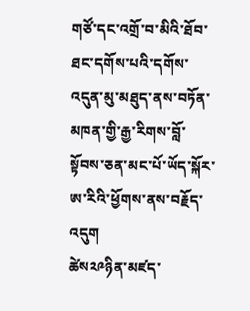གཙོ་དང་འགྲོ་བ་མིའི་ཐོབ་ཐང་དགོས་པའི་དགོས་འདུན་མུ་མཐུད་ནས་བཏོན་མཁན་གྱི་རྒྱ་རིགས་བློ་སྟོབས་ཅན་མང་པོ་ཡོད་སྐོར་ཨ་རིའི་ཕྱོགས་ནས་བརྗོད་འདུག
ཚེས༢༩ཉིན་མཛད་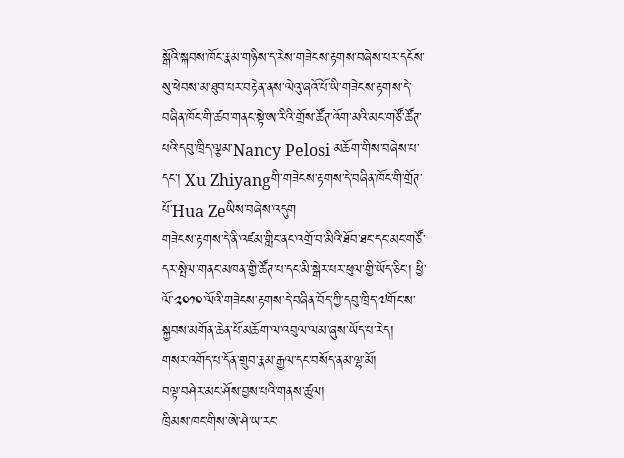སྒོའི་སྐབས་ཁོང་རྣམ་གཉིས་ད་རེས་གཟེངས་རྟགས་བཞེས་པར་དངོས་སུ་ཕེབས་མ་ཐུབ་པར་བརྟེན་ནས་ལེའུ་ཞའོ་པོ་ཡི་གཟེངས་རྟགས་དེ་བཞིན་ཁོང་གི་ཚབ་གནང་སྟེ་ཨ་རིའི་གྲོས་ཚོཊ་འོག་མའི་མང་གཙོ་ཚོཊ་པའི་དབུ་ཁྲིད་ལྕམ་Nancy Pelosi མཆོག་གིས་བཞེས་པ་དང་། Xu Zhiyangགི་གཟེངས་རྟགས་དེ་བཞིན་ཁོང་གི་གྲོཊ་པོ་Hua Zeཡིས་བཞེས་འདུག
གཟེངས་རྟགས་དེ་ནི་འཛམ་གླིང་ནང་འགྲོ་བ་མིའི་ཐོབ་ཐང་དང་མང་གཙོ་དར་སྤེལ་གནང་མཁན་གྱི་ཚོཊ་པ་དང་མི་སྒེར་པར་ཕུལ་གྱི་ཡོད་ཅིང་། ཕྱི་ལོ་༢༠༡༠་ལོའི་གཟེངས་རྟགས་དེ་བཞིན་བོད་ཀྱི་དབུ་ཁྲིད་༧གོང་ས་སྐྱབས་མགོན་ཆེན་པོ་མཆོག་ལ་འབུལ་ལམ་ཞུས་ཡོད་པ་རེད།
གསར་འགོད་པ་དོན་གྲུབ་རྣམ་རྒྱལ་དང་བསོད་ནམ་ལྷ་མོ།
བལྟ་བཤེར་མང་ཤོས་བྱས་པའི་གནས་ཚུལ།
ཁྲིམས་ཁང་གིས་ཨེ་ཤེ་ཡ་རང་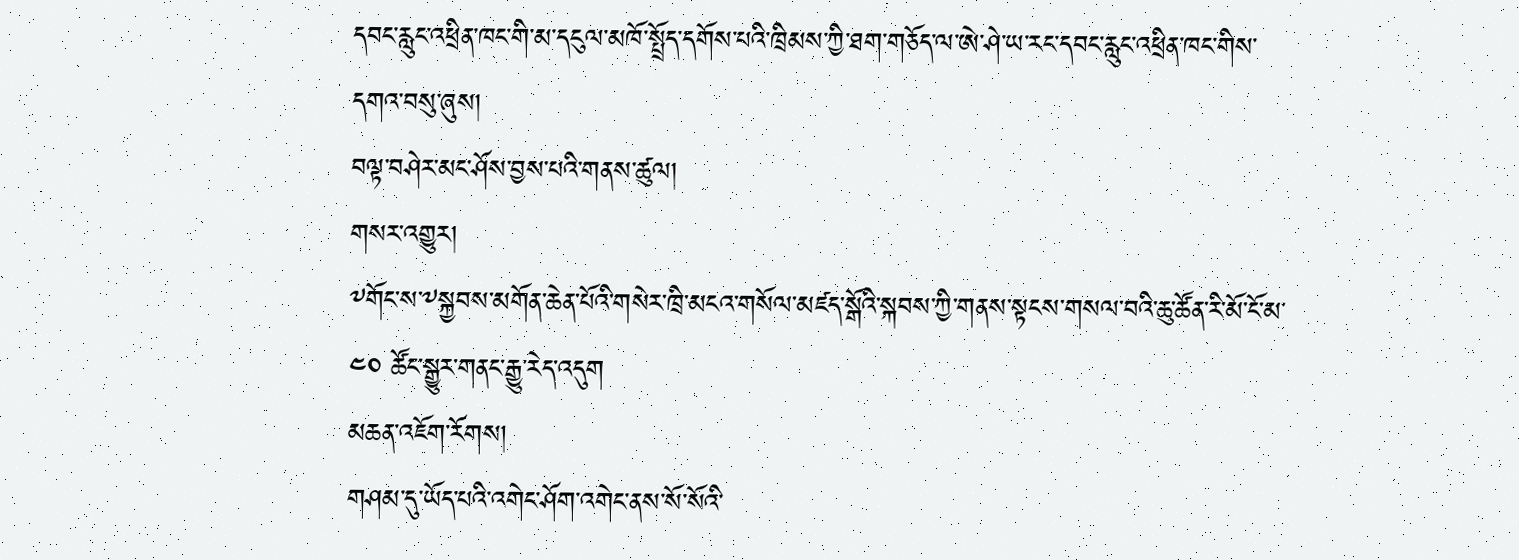དབང་རླུང་འཕྲིན་ཁང་གི་མ་དངུལ་མཁོ་སྤྲོད་དགོས་པའི་ཁྲིམས་ཀྱི་ཐག་གཅོད་ལ་ཨེ་ཤེ་ཡ་རང་དབང་རླུང་འཕྲིན་ཁང་གིས་དགའ་བསུ་ཞུས།
བལྟ་བཤེར་མང་ཤོས་བྱས་པའི་གནས་ཚུལ།
གསར་འགྱུར།
༸གོང་ས་༸སྐྱབས་མགོན་ཆེན་པོའི་གསེར་ཁྲི་མངའ་གསོལ་མཛད་སྒོའི་སྐབས་ཀྱི་གནས་སྟངས་གསལ་བའི་ཆུ་ཚོན་རི་མོ་ངོ་མ་ ༤༠ ཚོང་སྒྱུར་གནང་རྒྱུ་རེད་འདུག
མཆན་འཇོག་རོགས།
གཤམ་དུ་ཡོད་པའི་འགེང་ཤོག་འགེང་ནས་སོ་སོའི་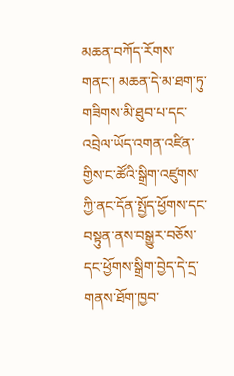མཆན་བཀོད་རོགས་གནང་། མཆན་དེ་མ་ཐག་ཏུ་གཟིགས་མི་ཐུབ་པ་དང་འབྲེལ་ཡོད་འགན་འཛིན་གྱིས་ང་ཚོའི་སྒྲིག་འཛུགས་ཀྱི་ནང་དོན་སྤྱོད་ཕྱོགས་དང་བསྟུན་ནས་བསྒྱུར་བཅོས་དང་ཕྱོགས་སྒྲིག་བྱེད་དེ་དྲ་གནས་ཐོག་ཁྱབ་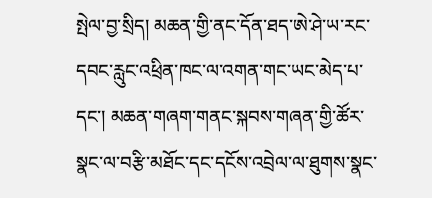སྤེལ་བྱ་སྲིད། མཆན་གྱི་ནང་དོན་ཐད་ཨེ་ཤེ་ཡ་རང་དབང་རླུང་འཕྲིན་ཁང་ལ་འགན་གང་ཡང་མེད་པ་དང་། མཆན་གཞག་གནང་སྐབས་གཞན་གྱི་ཚོར་སྣང་ལ་བརྩི་མཐོང་དང་དངོས་འབྲེལ་ལ་ཐུགས་སྣང་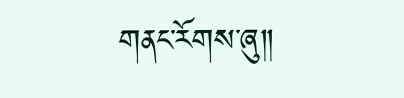གནང་རོགས་ཞུ༎